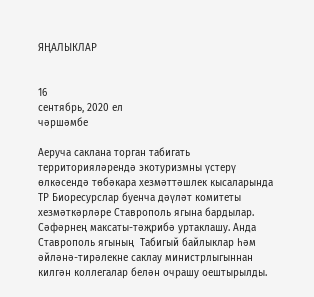ЯҢАЛЫКЛАР


16
сентябрь, 2020 ел
чәршәмбе

Аеруча саклана торган табигать территорияләрендә экотуризмны үстерү өлкәсендә төбәкара хезмәттәшлек кысаларында ТР Биоресурслар буенча дәүләт комитеты хезмәткәрләре Ставрополь ягына бардылар. Сәфәрнең максаты-тәҗрибә уртаклашу. Анда Ставрополь ягының  Табигый байлыклар һәм әйләнә-тирәлекне саклау министрлыгыннан килгән коллегалар белән очрашу оештырылды.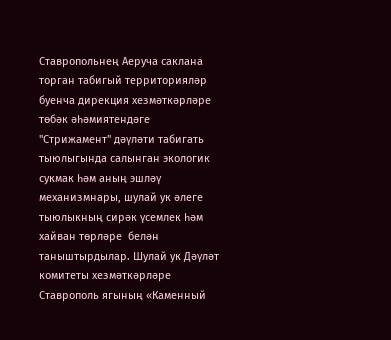Ставропольнең Аеруча саклана торган табигый территорияләр буенча дирекция хезмәткәрләре төбәк әһәмиятендәге "Стрижамент" дәүләти табигать тыюлыгында салынган экологик сукмак һәм аның эшләү механизмнары, шулай ук әлеге тыюлыкның сирәк үсемлек һәм хайван төрләре  белән таныштырдылар. Шулай ук Дәүләт комитеты хезмәткәрләре Ставрополь ягының «Каменный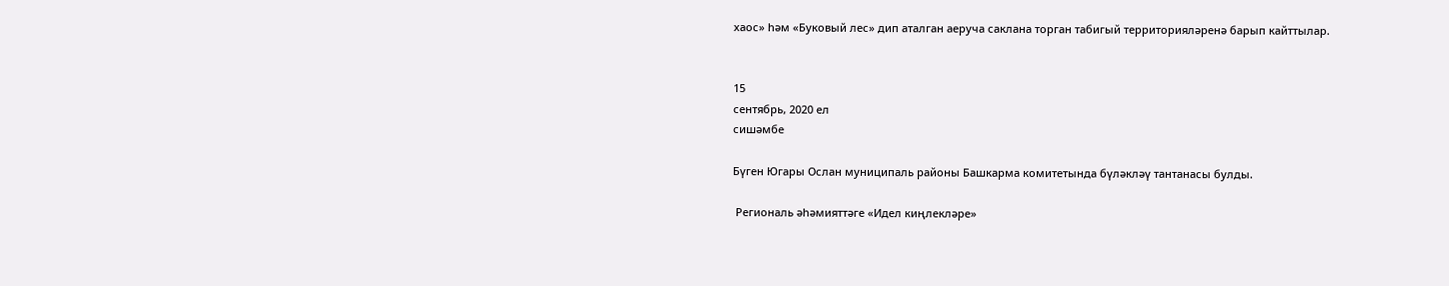хаос» һәм «Буковый лес» дип аталган аеруча саклана торган табигый территорияләренә барып кайттылар.


15
сентябрь, 2020 ел
сишәмбе

Бүген Югары Ослан муниципаль районы Башкарма комитетында бүләкләү тантанасы булды.

 Региональ әһәмияттәге «Идел киңлекләре»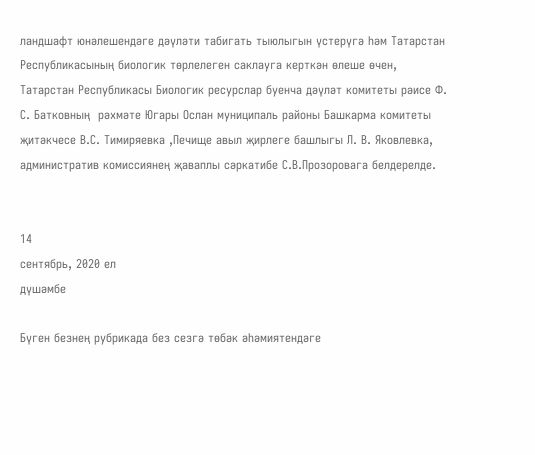ландшафт юнәлешендәге дәүләти табигать тыюлыгын үстерүгә һәм Татарстан Республикасының биологик төрлелеген саклауга керткән өлеше өчен, Татарстан Республикасы Биологик ресурслар буенча дәүләт комитеты рәисе Ф. С. Батковның  рәхмәте Югары Ослан муниципаль районы Башкарма комитеты җитәкчесе В.С. Тимиряевка ,Печище авыл җирлеге башлыгы Л. В. Яковлевка,  административ комиссиянең җаваплы сәркатибе С.В.Прозоровага белдерелде.


14
сентябрь, 2020 ел
дүшәмбе

Бүген безнең рубрикада без сезгә төбәк әһәмиятендәге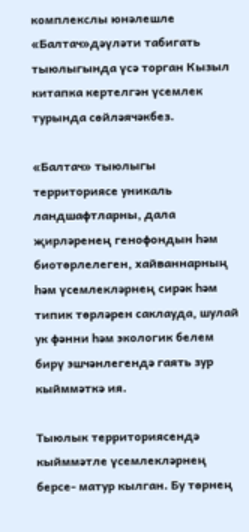комплекслы юнәлешле «Балтач»дәүләти табигать тыюлыгында үсә торган Кызыл китапка кертелгән үсемлек турында сөйләячәкбез.

«Балтач» тыюлыгы территориясе уникаль ландшафтларны, дала җирләренең генофондын һәм биотөрлелеген, хайваннарның һәм үсемлекләрнең сирәк һәм типик төрләрен саклауда, шулай ук фәнни һәм экологик белем бирү эшчәнлегендә гаять зур кыйммәткә ия.

Тыюлык территориясендә кыйммәтле үсемлекләрнең берсе- матур кылган. Бу төрнең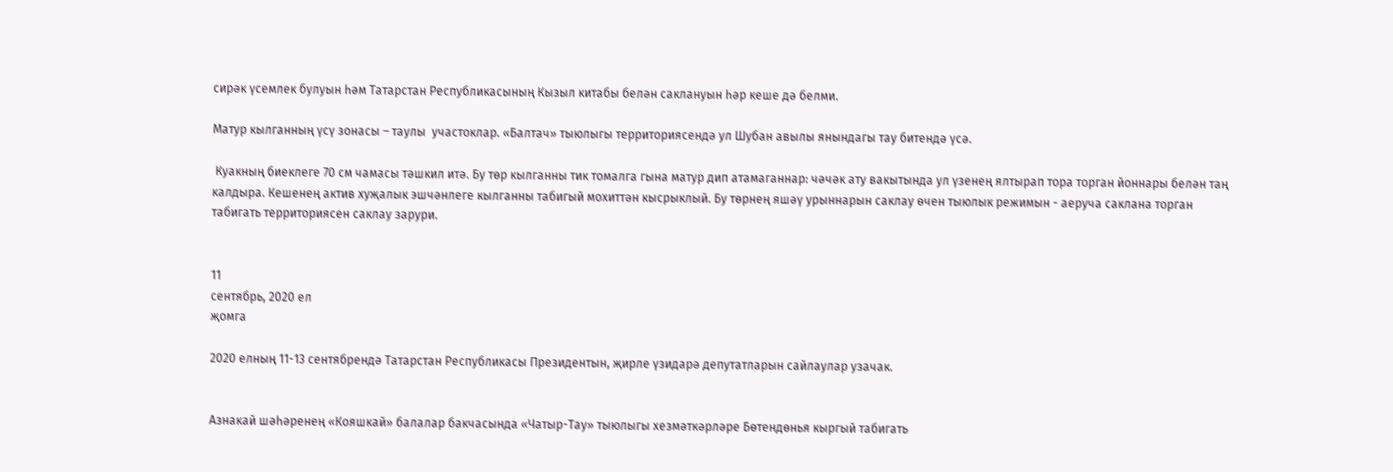сирәк үсемлек булуын һәм Татарстан Республикасының Кызыл китабы белән саклануын һәр кеше дә белми.

Матур кылганның үсү зонасы – таулы  участоклар. «Балтач» тыюлыгы территориясендә ул Шубан авылы янындагы тау битендә үсә.

 Куакның биеклеге 70 см чамасы тәшкил итә. Бу төр кылганны тик томалга гына матур дип атамаганнар: чәчәк ату вакытында ул үзенең ялтырап тора торган йоннары белән таң калдыра. Кешенең актив хуҗалык эшчәнлеге кылганны табигый мохиттән кысрыклый. Бу төрнең яшәү урыннарын саклау өчен тыюлык режимын - аеруча саклана торган табигать территориясен саклау зарури.


11
сентябрь, 2020 ел
җомга

2020 елның 11-13 сентябрендә Татарстан Республикасы Президентын, җирле үзидарә депутатларын сайлаулар узачак.


Азнакай шәһәренең «Кояшкай» балалар бакчасында «Чатыр-Тау» тыюлыгы хезмәткәрләре Бөтендөнья кыргый табигать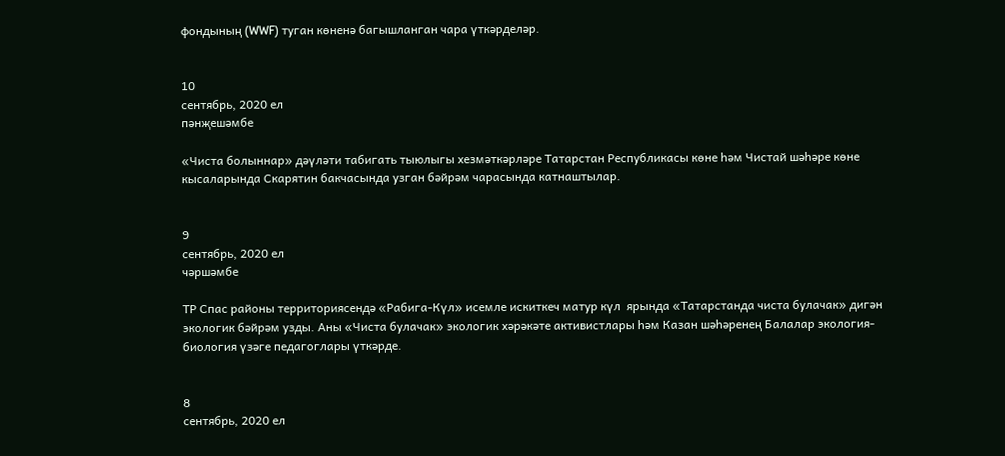фондының (WWF) туган көненә багышланган чара үткәрделәр.


10
сентябрь, 2020 ел
пәнҗешәмбе

«Чиста болыннар» дәүләти табигать тыюлыгы хезмәткәрләре Татарстан Республикасы көне һәм Чистай шәһәре көне кысаларында Скарятин бакчасында узган бәйрәм чарасында катнаштылар.


9
сентябрь, 2020 ел
чәршәмбе

ТР Спас районы территориясендә «Рабига-Күл» исемле искиткеч матур күл  ярында «Татарстанда чиста булачак» дигән экологик бәйрәм узды. Аны «Чиста булачак» экологик хәрәкәте активистлары һәм Казан шәһәренең Балалар экология-биология үзәге педагоглары үткәрде.


8
сентябрь, 2020 ел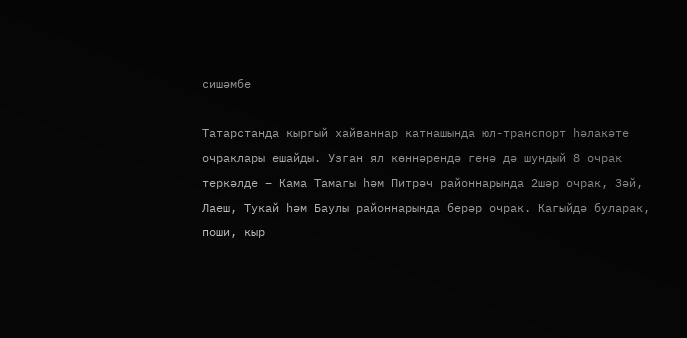сишәмбе

Татарстанда кыргый хайваннар катнашында юл-транспорт һәлакәте очраклары ешайды. Узган ял көннәрендә генә дә шундый 8 очрак теркәлде – Кама Тамагы һәм Питрәч районнарында 2шәр очрак, Зәй, Лаеш, Тукай һәм Баулы районнарында берәр очрак. Кагыйдә буларак, поши, кыр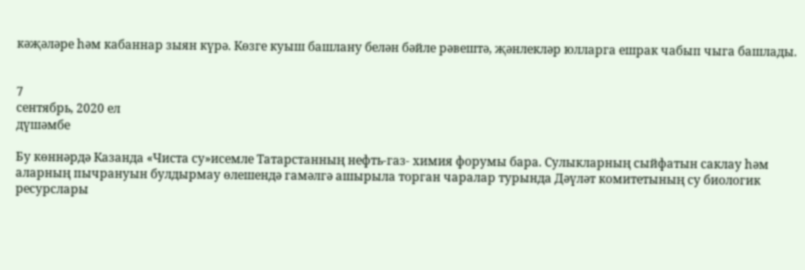кәҗәләре һәм кабаннар зыян күрә. Көзге куыш башлану белән бәйле рәвештә, җәнлекләр юлларга ешрак чабып чыга башлады.


7
сентябрь, 2020 ел
дүшәмбе

Бу көннәрдә Казанда «Чиста су»исемле Татарстанның нефть-газ- химия форумы бара. Сулыкларның сыйфатын саклау һәм аларның пычрануын булдырмау өлешендә гамәлгә ашырыла торган чаралар турында Дәүләт комитетының су биологик ресурслары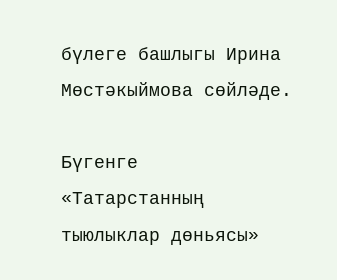бүлеге башлыгы Ирина Мөстәкыймова сөйләде.

Бүгенге  «Татарстанның тыюлыклар дөньясы»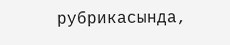рубрикасында,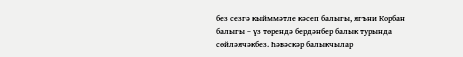без сезгә кыйммәтле кәсеп балыгы, ягъни Корбан балыгы – үз төрендә бердәнбер балык турында сөйләячәкбез. Һәвәскәр балыкчылар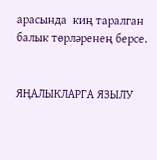арасында  киң таралган балык төрләренең берсе.


ЯҢАЛЫКЛАРГА ЯЗЫЛУ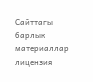Сайттагы барлык материаллар лицензия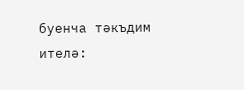буенча тәкъдим ителә: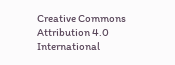Creative Commons Attribution 4.0 International